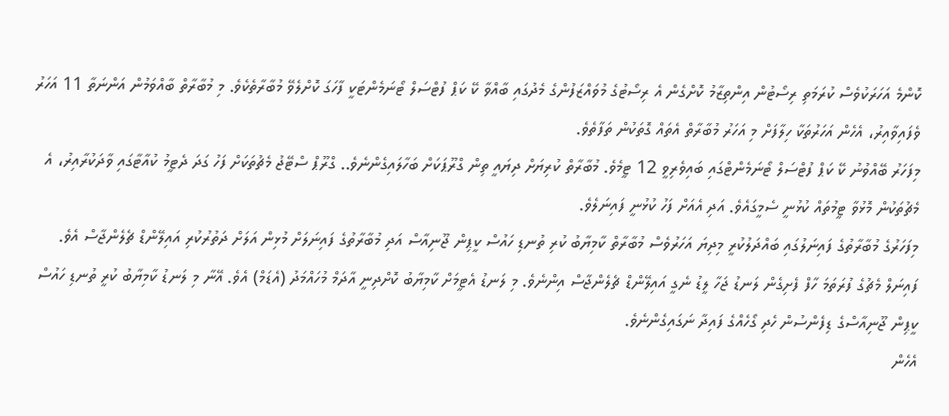ކޮންމެ އަހަރަކުވެސް ކުރަމަތި ރިސޯޓުން އިންތިޒާމު ކޮށްގެން އެ ރިސޯޓުގެ މުވައްޒަފުންގެ މެދުގައި ބާއްވާ ކޭ ކަޕް ފުޓްސަލް ޓޯނަމެންޓަކީ ފާހަގަ ކޮށްލެވޭ މުބާރާތެކެވެ. މި މުބާރާތް ބާއްވަމުން އަންނަތާ 11 އަހަރު ވެފައިވާއިރު، އެހެން އަހަރުތަކާ ހިލާފަށް މި އަހަރު މުބާރާތް އެތައް ގޮތަކުން ތަފާތެވެ.
މިފަހަރު ބޭއްވުނު ކޭ ކަޕް ފުޓްސަލް ޓޯނަމެންޓްގައި ބައިވެރިވީ 12 ޓީމެވެ. މުބާރާތް ކުރިޔަށް ދިޔައީ ތިން ގްރޫޕަކަށް ބަހާލައިގެންނެވެ.. ގްރޫޕް ސްޓޭޖު މެޗުތަކަށް ފަހު ގަދަ ދެޓީމު ކުއާޓާގައި ވާދަކުރާއިރު، އެ މެޗުތަކުން މޮޅުވާ ޓީމުތައް ކުޅުނީ ސެމީގައެވެ. އަދި އެއަށް ފަހު ކުޅުނީ ފައިނަލެވެ.
މިފަހަރުގެ މުބާރާތުގެ ފައިނަލުގައި ބައްދަލުކުރީ މިދިޔަ އަހަރުވެސް މުބާރާތް ކާމިޔާބު ކުރި ތުނޑި ހައުސް ކީޕިން ޖޫނިއާސް އަދި މުބާރާތުގެ ފައިނަލަށް މުޅިން އަލަށް ދަތުރުކުރި އައިލޭންޑް ޗެލެންޖާސް އެވެ.
ފައިނަލް މެޗުގެ ފުރަތަމަ ހާފް ފެށިގެން ލަނޑު ޖަހާ ލީޑު ނެގީ އައިލޭންޑް ޗެލެންޖާސް އިންނެވެ. މި ލަނޑު އެޓީމަށް ކާމިޔާބު ކޮށްދިނީ އާދަމް މުހައްމަދު (އެޑަމް) އެވެ. އޭނާ މި ލަނޑު ކާމިޔާބު ކުރީ ތުނޑި ހައުސް ކީޕިން ޖޫނިއާސްގެ ޑިފެންސުން ހެދި ގޯހެއްގެ ފައިދާ ނަގައިގެންނެވެ.
އެހެން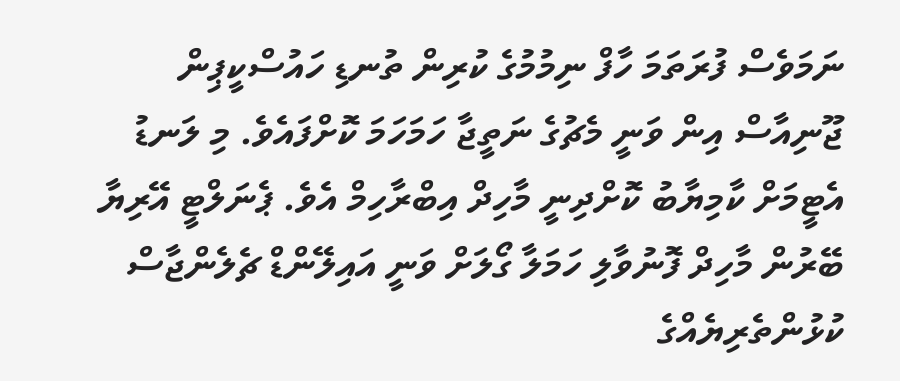ނަމަވެސް ފުރަތަމަ ހާފް ނިމުމުގެ ކުރިން ތުނޑި ހައުސްކީޕިން ޖޫނިއާސް އިން ވަނީ މެޗުގެ ނަތީޖާ ހަމަހަމަ ކޮށްފައެވެ. މި ލަނޑު އެޓީމަށް ކާމިޔާބު ކޮށްދިނީ މާހިދް އިބްރާހިމް އެވެ. ޕެނަލްޓީ އޭރިޔާ ބޭރުން މާހިދް ފޮނުވާލި ހަމަލާ ގޯލަށް ވަނީ އައިލޭންޑް ޗެލެންޖާސް ކުޅުންތެރިޔެއްގެ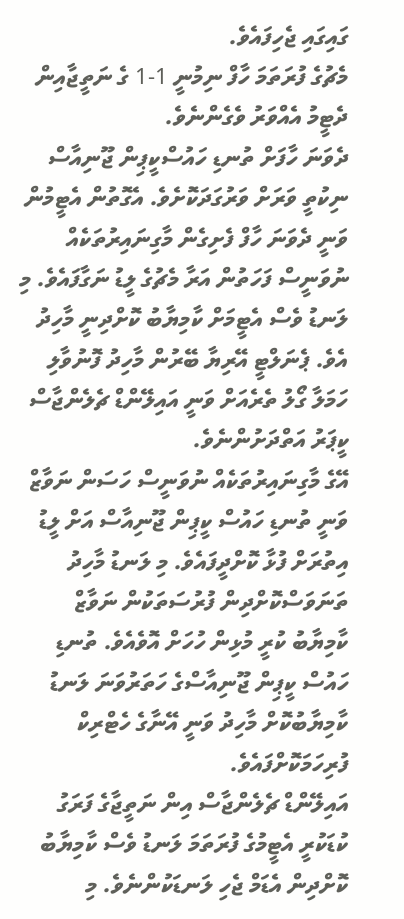ގައިގައި ޖެހިފައެވެ.
މެޗުގެ ފުރަތަމަ ހާފް ނިމުނީ 1-1 ގެ ނަތީޖާއިން ދެޓީމު އެއްވަރު ވެގެންނެވެ.
ދެވަނަ ހާފަށް ތުނޑި ހައުސްކީޕިން ޖޫނިއާސް ނިކުތީ ވަރަށް ވަރުގަދަކޮށެވެ. އެގޮތުން އެޓީމުން ވަނީ ދެވަނަ ހާފް ފެށިގެން މާގިނައިރުތަކެއް ނުވަނީސް ފަހަތުން އަރާ މެޗުގެ ލީޑު ނަގާފައެވެ. މި ލަނޑު ވެސް އެޓީމަށް ކާމިޔާބު ކޮށްދިނީ މާހިދު އެވެ. ޕެނަލްޓީ އޭރިޔާ ބޭރުން މާހިދު ފޮނުވާލި ހަމަލާ ގޯލު ތެރެއަށް ވަނީ އައިލޭންޑް ޗެލެންޖާސް ކީޕަރު އަތްދަށުންނެވެ.
އޭގެ މާގިނައިރުތަކެއް ނުވަނީސް ހަސަން ނަވާޒް ވަނީ ތުނޑި ހައުސް ކީޕިން ޖޫނިއާސް އަށް ލީޑު އިތުރަށް ފުޅާ ކޮށްދީފައެވެ. މި ލަނޑު މާހިދު ތަނަވަސްކޮށްދިން ފުރުސަތަކުން ނަވާޒް ކާމިޔާބު ކުރީ މުޅިން ހުހަށް އޮވެއެވެ. ތުނޑި ހައުސް ކީޕިން ޖޫނިއާސްގެ ހަތަރުވަނަ ލަނޑު ކާމިޔާބުކޮށް މާހިދު ވަނީ އޭނާގެ ހެޓްރިކް ފުރިހަމަކޮށްފައެވެ.
އައިލޭންޑް ޗެލެންޖާސް އިން ނަތީޖާގެ ފަރަގު ކުޑަކުރީ އެޓީމުގެ ފުރަތަމަ ލަނޑު ވެސް ކާމިޔާބު ކޮށްދިން އެޑަމް ޖެހި ލަނޑަކުންނެވެ. މި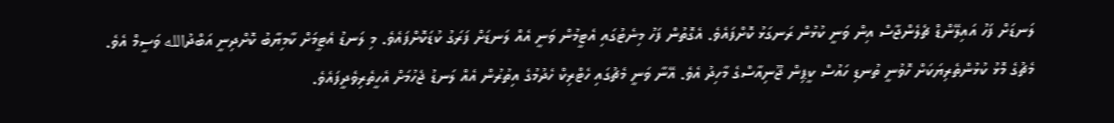ލަނޑަށް ފަހު އައިލޭންޑް ޗެލެންޖާސް އިން ވަނީ ކުޅުން ރަނގަޅު ކޮށްފައެވެ. އެގޮތުން ފަހު މިނެޓުގައި އެޓީމުން ވަނީ އެއް ލަނޑަށް ފަރަގު ކުޑަކޮށްފައެވެ. މި ލަނޑު އެޓީމަށް ކާމިޔާބު ކޮށްދިނީ އަބްދުالله ވަސީމް އެވެ.
މެޗުގެ މޮޅު ކުޅުންތެރިޔަކަށް ހޮވުނީ ތުނޑި ހައުސް ކީޕިން ޖޫނިއާސްގެ މާހިދު އެވެ. އޭނާ ވަނީ މެޗުގައި ހެޓްރިކް ހެދުމުގެ އިތުރުން އެއް ލަނޑު ޖެހުމަށް އެހީތެރިވެދީފައެވެ.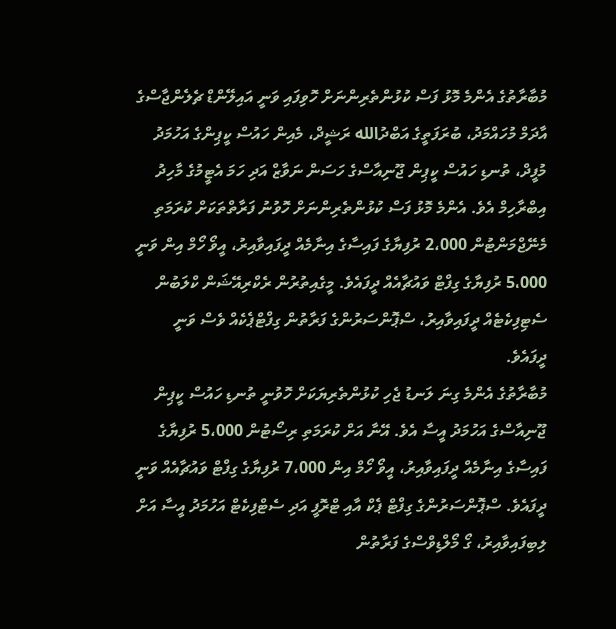މުބާރާތުގެ އެންމެ މޮޅު ފަސް ކުޅުންތެރިންނަށް ހޮވިފައި ވަނީ އައިލޭންޑް ޗެލެންޖާސްގެ އާދަމް މުހައްމަދު، ބުރަފަތީގެ އަބްދުالله ރަޝީދް، މެއިން ހައުސް ކީޕިންގެ އަހުމަދު މުފީދް، ތުނޑި ހައުސް ކީޕިން ޖޫނިއާސްގެ ހަސަން ނަވާޒް އަދި ހަމަ އެޓީމުގެ މާހިދު އިބްރާހިމް އެވެ. އެންމެ މޮޅު ފަސް ކުޅުންތެރިންނަށް ހޮވުނު ފަރާތްތަކަށް ކުރަމަތި މެނޭޖްމަންޓުން 2،000 ރުފިޔާގެ ފައިސާގެ އިނާމެއް ދީފައިވާއިރު، އީވޯ ހޯމް އިން ވަނީ 5،000 ރުފިޔާގެ ގިފްޓް ވައުޗާއެއް ދީފައެވެ. މީގެއިތުރުން ރެކްރިއޭޝަން ކްލަބުން ސެޓިފިކެޓެއް ދީފައިވާއިރު، ސްޕޮންސަރުންގެ ފަރާތުން ގިފްޓްޕެކެއް ވެސް ވަނީ ދީފައެވެ.
މުބާރާތުގެ އެންމެ ގިނަ ލަނޑު ޖެހި ކުޅުންތެރިޔަކަށް ހޮވުނީ ތުނޑި ހައުސް ކީޕިން ޖޫނިއާސްގެ އަހުމަދު އީސާ އެވެ. އޭނާ އަށް ކުރަމަތި ރިސޯޓުން 5،000 ރުފިޔާގެ ފައިސާގެ އިނާމެއް ދީފައިވާއިރު، އީވޯ ހޯމް އިން 7،000 ރުފިޔާގެ ގިފްޓް ވައުޗާއެއް ވަނީ ދީފައެވެ. ސްޕޮންސަރުންގެ ގިފްޓް ޕެކް އާއި ޓްރޮފީ އަދި ސެޓްފިކެޓް އަހުމަދު އީސާ އަށް ލިބިފައިވާއިރު، ގޯ މޯލްޑިވްސްގެ ފަރާތުން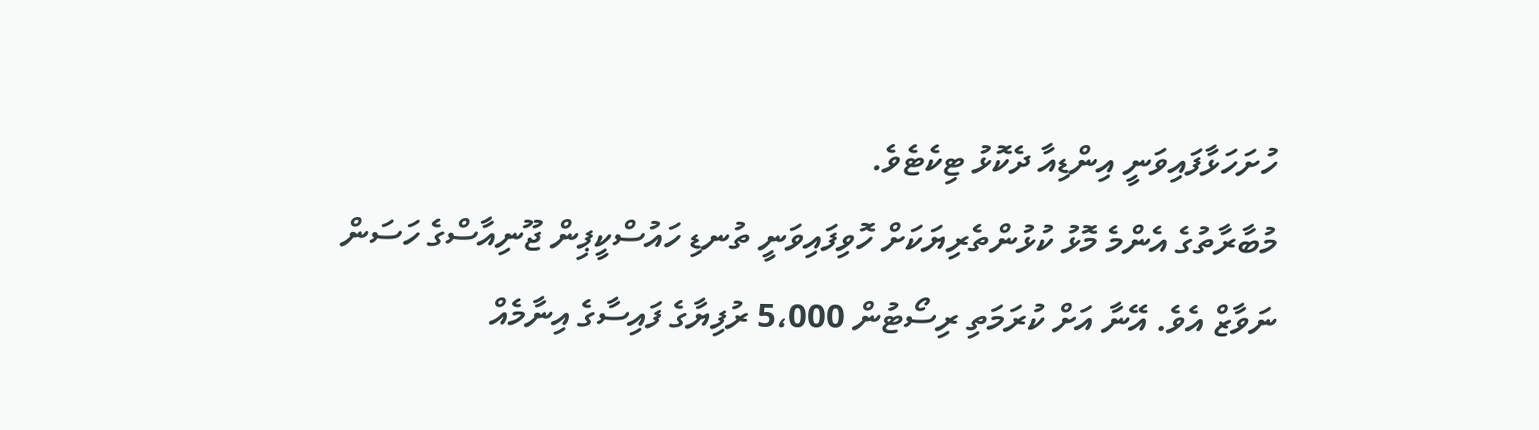ހުށަހަޅާފައިވަނީ އިންޑިއާ ދެކޮޅު ޓިކެޓެވެ.
މުބާރާތުގެ އެންމެ މޮޅު ކުޅުންތެރިޔަކަށް ހޮވިފައިވަނީ ތުނޑި ހައުސްކީޕިން ޖޫނިއާސްގެ ހަސަން ނަވާޒް އެވެ. އޭނާ އަށް ކުރަމަތި ރިސޯޓުން 5،000 ރުފިޔާގެ ފައިސާގެ އިނާމެއް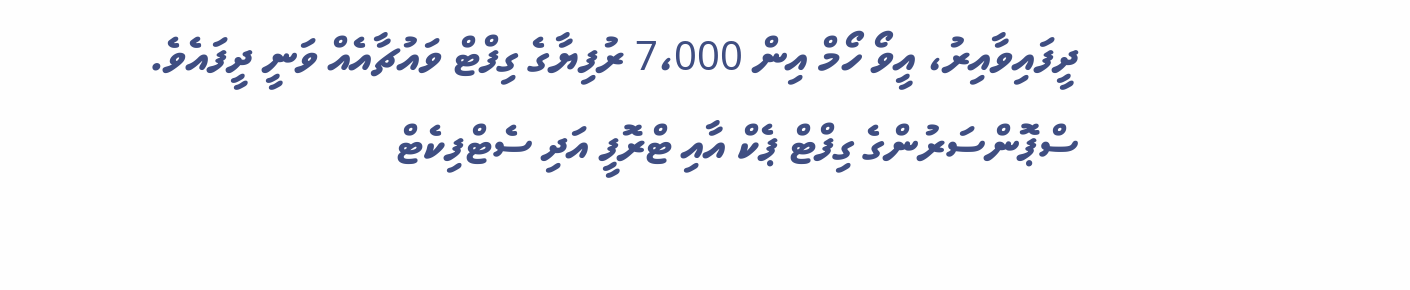ދީފައިވާއިރު، އީވޯ ހޯމް އިން 7،000 ރުފިޔާގެ ގިފްޓް ވައުޗާއެއް ވަނީ ދީފައެވެ. ސްޕޮންސަރުންގެ ގިފްޓް ޕެކް އާއި ޓްރޮފީ އަދި ސެޓްފިކެޓް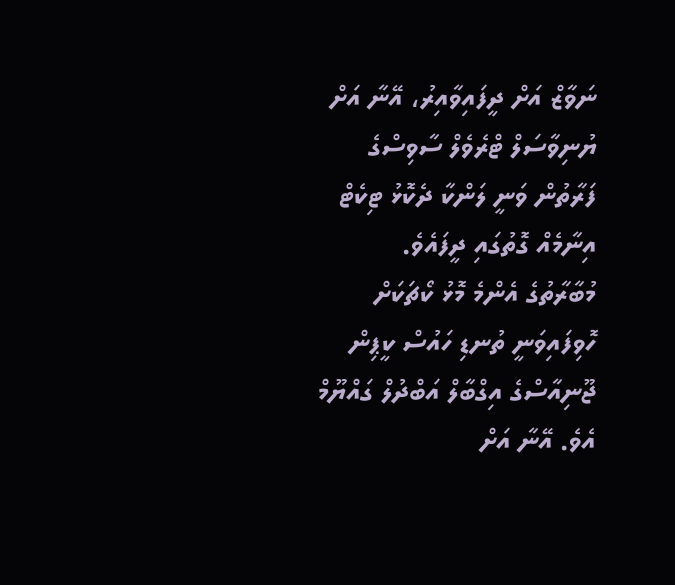ނަވާޒް އަށް ދީފައިވާއިރު، އޭނާ އަށް ޔުނިވާސަލް ޓްރެވެލް ސާވިސްގެ ފަރާތުން ވަނީ ލަންކާ ދެކޮޅު ޓިކެޓް އިނާމެއް ގޮތުގައި ދީފައެވެ.
މުބާރާތުގެ އެންމެ މޮޅު ކޯޗަކަށް ހޮވިފައިވަނީ ތުނޑި ހައުސް ކީޕިން ޖޫނިއާސްގެ އިގްބާލް އަބްދުލް ގައްޔޫމް އެވެ. އޭނާ އަށް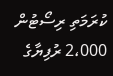ކުރަމަތި ރިސޯޓުން 2،000 ރުފިޔާގެ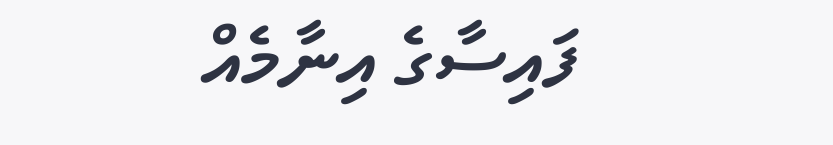ފައިސާގެ އިނާމެއް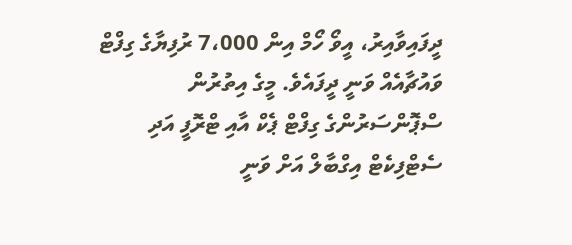ދީފައިވާއިރު، އީވޯ ހޯމް އިން 7،000 ރުފިޔާގެ ގިފްޓް ވައުޗާއެއް ވަނީ ދީފައެވެ. މީގެ އިތުރުން ސްޕޮންސަރުންގެ ގިފްޓް ޕެކް އާއި ޓްރޮފީ އަދި ސެޓްފިކެޓް އިގްބާލް އަށް ވަނީ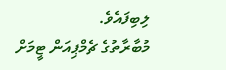ލިބިފައެވެ.
މުބާރާތުގެ ޗެމްޕިއަން ޓީމަށް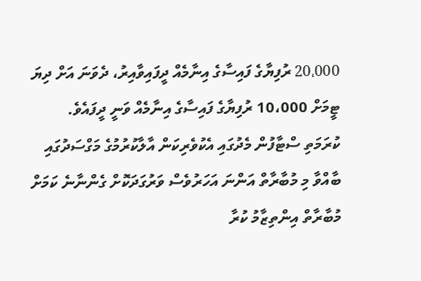20،000 ރުފިޔާގެ ފައިސާގެ އިނާމެއް ދީފައިވާއިރު، ދެވަނަ އަށް ދިޔަ ޓީމަށް 10،000 ރުފިޔާގެ ފައިސާގެ އިނާމެއް ވަނީ ދީފައެވެ.
ކުރަމަތި ސްޓާފުން މެދުގައި އެކުވެރިކަން އާލާކުރުމުގެ މަގްސަދުގައި ބާއްވާ މި މުބާރާތް އަންނަ އަހަރުވެސް ވަރުގަދަކޮށް ގެންނާނެ ކަމަށް މުބާރާތް އިންތިޒާމު ކުރާ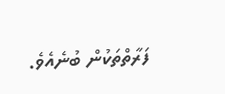ފަރާތްތަކުން ބުނެއެވެ.